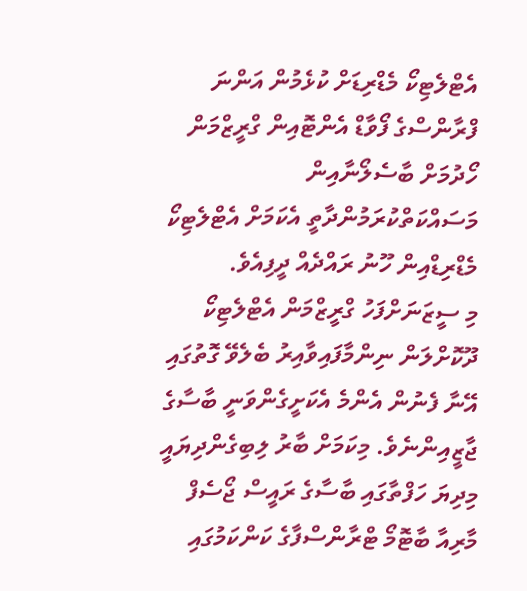އެޓްލެޓިކޯ މެޑްރިޑަށް ކުޅެމުން އަންނަ ފްރާންސްގެ ފޯވާޑް އެންޓޮއިން ގްރީޒްމަން ހޯދުމަށް ބާސެލޯނާއިން މަސައްކަތްކުރަމުންދާތީ އެކަމަށް އެޓްލެޓިކޯ މެޑްރިޑްއިން ހޫނު ރައްދެއް ދީފިއެވެ.
މި ސީޒަނަށްފަހު ގްރީޒްމަން އެޓްލެޓިކޯ ދޫކޮށްލަން ނިންމާފައިވާއިރު ބެލެވޭ ގޮތުގައި އޭނާ ފެނުން އެންމެ އެކަށީގެންވަނީ ބާސާގެ ޖާޒީއިންނެވެ. މިކަމަށް ބާރު ލިބިގެންދިޔައީ މިދިޔަ ހަފްތާގައި ބާސާގެ ރައީސް ޖޯސެފް މާރިއާ ބާޓޮމޯ ޓްރާންސްފާގެ ކަންކަމުގައި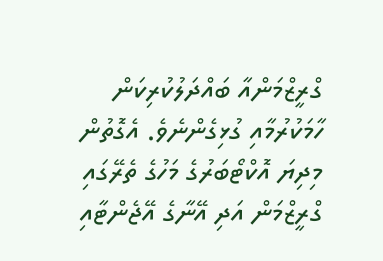ގްރީޒްމަންއާ ބައްދަލުކުރިކަން ހާމަކުރުމާއި ގުޅިގެންނެވެ. އެގޮތުން މިދިޔަ އޮކްޓޯބަރުގެ މަހުގެ ތެރޭގައި ގްރީޒްމަން އަދި އޭނާގެ އޭޖެންޓާއި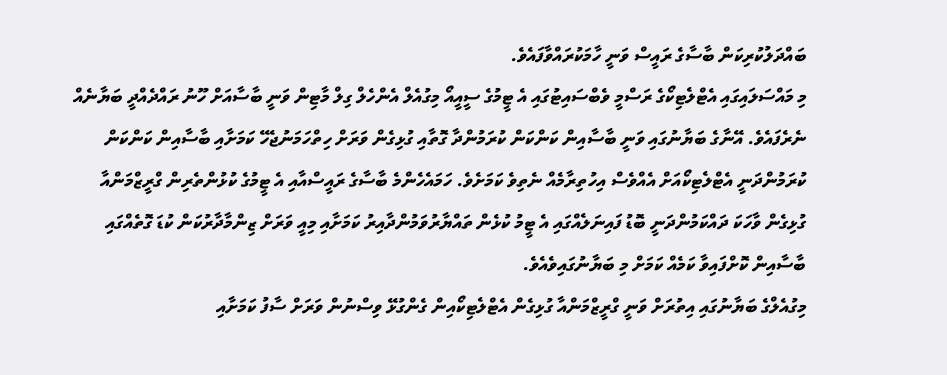ބައްދަލުކުރިކަން ބާސާގެ ރައީސް ވަނީ ހާމަކުރައްވާފައެވެ.
މި މައްސަލައިގައި އެޓްލެޓިކޯގެ ރަސްމީ ވެބްސައިޓުގައި އެ ޓީމުގެ ސީއީއޯ މިގުއެލް އެންހެލް ގިލް މާޓިން ވަނީ ބާސާއަށް ހޫނު ރައްދެއްދީ ބަޔާނެއް ނެރެފައެވެ. އޭނާގެ ބަޔާނުގައި ވަނީ ބާސާއިން ކަންކަން ކުރަމުންދާ ގޮތާއި ގުޅިގެން ވަރަށް ހިތްހަމަނުޖެހޭ ކަމަށާއި ބާސާއިން ކަންކަން ކުރަމުންދަނީ އެޓްލެޓިކޯއަށް އެއްވެސް އިހުތިރާމެއް ނެތިވެ ކަމަށެވެ. ހަމައެހެންމެ ބާސާގެ ރައީސްއާއި އެ ޓީމުގެ ކުޅުންތެރިން ގްރީޒްމަންއާ ގުޅިގެން ވާހަކަ ދައްކަމުންދަނީ ބޮޑު ފައިނަލެއްގައި އެ ޓީމު ކުޅެން ތައްޔާރުވަމުންދާއިރު ކަމަށާއި މިއީ ވަރަށް ޒިންމާދާރުކަން ކުޑަ ގޮތެއްގައި ބާސާއިން ކޮށްފައިވާ ކަމެއް ކަމަށް މި ބަޔާނުގައިވެއެވެ.
މިގުއެލްގެ ބަޔާނުގައި އިތުރަށް ވަނީ ގްރީޒްމަންއާ ގުޅިގެން އެޓްލެޓިކޯއިން ގެންގުޅޭ ވިސްނުން ވަރަށް ސާފު ކަމަށާއި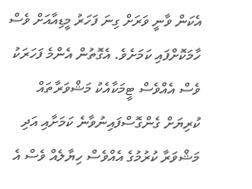އެކަން ވާނީ ވަރަށް ގިނަ ފަހަރު މީޑިއާއަށް ވެސް ހާމަކޮށްފައި ކަމަށެވެ. އެގޮތުން އެންމެ ފަހަރަކު ވެސް އެއްވެސް ޓީމަކާއެކު މަޝްވަރާތައް ކުރިޔަށް ގެންގޮސްފައިނުވާނެ ކަމަށާއި އަދި މަޝްވަރާ ކުރުމުގެ އެއްވެސް ހިޔާލެއް ވެސް އެ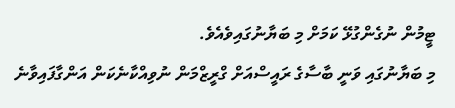ޓީމުން ނުގެންގުޅޭ ކަމަށް މި ބަޔާނުގައިވެއެވެ.
މި ބަޔާނުގައި ވަނީ ބާސާގެ ރައީސްއަށް ގްރީޒްމަން ނުވިއްކާނެކަން އަންގާފައިވާނެ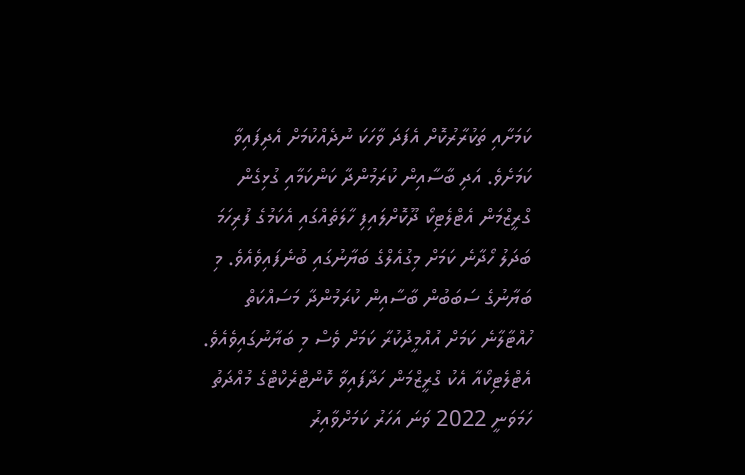ކަމަށާއި ތަކުރާރުކޮށް އެފަދަ ވާހަކަ ނުދެއްކުމަށް އެދިފައިވާ ކަމަށެވެ. އަދި ބާސާއިން ކުރަމުންދާ ކަންކަމާއި ގުޅިގެން ގްރީޒްމަން އެޓްލެޓިކޯ ދޫކޮށްލައިފި ހާލަތެއްގައި އެކަމުގެ ފުރިހަމަ ބަދަލު ހޯދާނެ ކަމަށް މިގުއެލްގެ ބަޔާނުގައި ބުނެފައިވެއެވެ. މި ބަޔާނުގެ ސަބަބުން ބާސާއިން ކުރަމުންދާ މަސައްކަތް ހުއްޓާލާނެ ކަމަށް އުއްމީދުކުރާ ކަމަށް ވެސް މި ބަޔާނުގައިވެއެވެ.
އެޓްލެޓިކޯއާ އެކު ގްރީޒްމަން ހަދާފައިވާ ކޮންޓްރެކްޓްގެ މުއްދަތު ހަމަވަނީ 2022 ވަނަ އަހަރު ކަމަށްވާއިރު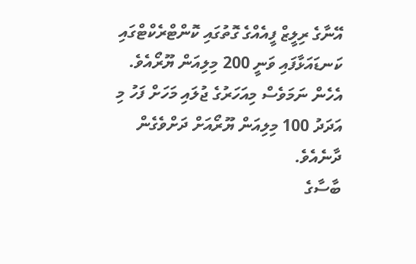އޭނާގެ ރިލީޒް ފީއެއްގެ ގޮތުގައި ކޮންޓްރެކްޓްގައި ކަނޑައަޅާފައި ވަނީ 200 މިލިއަން ޔޫރޯއެވެ. އެހެން ނަމަވެސް މިއަހަރުގެ ޖުލައި މަހަށް ފަހު މި އަދަދު 100 މިލިއަން ޔޫރޯއަށް ދަށްވެގެން ދާނެއެވެ.
ބާސާގެ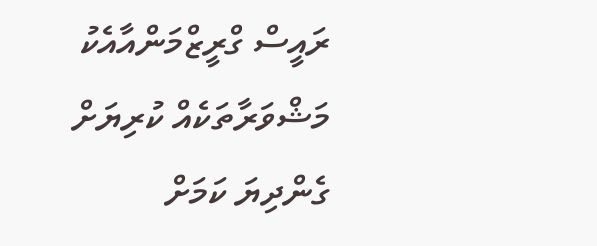ރައީސް ގްރީޒްމަންއާއެކު މަޝްވަރާތަކެއް ކުރިޔަށް ގެންދިޔަ ކަމަށް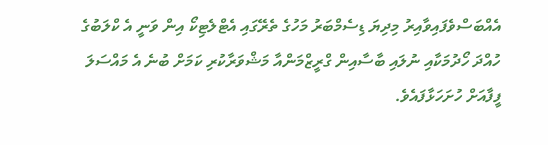އެއްބަސްވެފައިވާއިރު މިދިޔަ ޑިސެމްބަރު މަހުގެ ތެރޭގައި އެޓްލެޓިކޯ އިން ވަނީ އެ ކްލަބުގެ ހުއްދަ ހޯދުމަކާއި ނުލައި ބާސާއިން ގްރީޒްމަންއާ މަޝްވަރާކުރި ކަމަށް ބުނެ އެ މައްސަލަ ފީފާއަށް ހުށަހަޅާފައެވެ.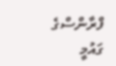ފްރާންސްގެ ގައުމީ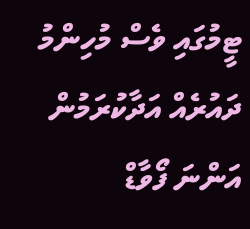ޓީމުގައި ވެސް މުހިންމު ދައުރެއް އަދާކުރަމުން އަންނަ ފޯވާޑް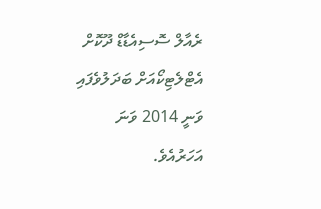ރެއާލް ސޮސިއެޑާޑް ދޫކޮށް އެޓްލެޓިކޯއަށް ބަދަލުވެފައި ވަނީ 2014 ވަނަ އަހަރުއެވެ.